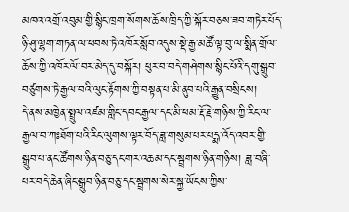མཁའ་འགྲོ་འབུམ་གྱི་སྙིང་ཁྲག་སོགས་ཆོས་ཁྲིད་ཀྱི་སྐོར་བཅས་ཟབ་གཏེར་པོད་ཉི་ཤུ་ལྷག་གཏན་ལ་ཕབས་ཏེ་འཁོར་སློབ་འདུས་སྡེ་རྒྱ་མཚོ་ལྟ་བུ་ལ་སྨིན་གྲོལ་ཆོས་ཀྱི་འཁོར་ལོ་བར་མེད་དུ་བསྐོར། ཕུར་བ་བདེ་གཤེགས་སྙིང་པོའི་དགུ་སྒྲུབ་བཙུགས་ཏེ་རྒྱལ་བའི་ལུང་རྟོགས་ཀྱི་བསྟན་པ་མི་ནུབ་པའི་རྒྱུན་བསྲིངས།
དེ་ནས་མཁྱེན་སྤྲུལ་འཛམ་གླིང་དབང་རྒྱལ་དང་མི་ཕམ་རྡོ་རྗེ་གཉིས་ཀྱི་རིང་ལ་རྒྱལ་བ་ཀཿཐོག་པའི་རིང་ལུགས་ལྟར་བོད་ཟླ་གསུམ་པར་པདྨ་འོད་འབར་གྱི་སྒྲུབ་པ་ནང་ཚོགས་ཉིན་བཅུ་དང་གར་འཆམ་དང་སྦྲགས་ཉིན་གཉིས། ཟླ་བཞི་པར་བདེ་ཆེན་ཞིང་སྒྲུབ་ཉིན་བཅུ་དང་སྦྲགས་སེར་སྐྱ་ཡོངས་ཀྱིས་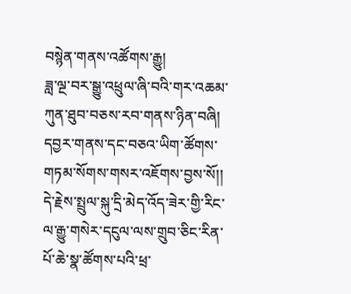བསྙེན་གནས་འཚོགས་རྒྱུ།
ཟླ་ལྔ་བར་སྒྱུ་འཕྲུལ་ཞི་བའི་གར་འཆམ་ཀུན་ཐུབ་བཅས་རབ་གནས་ཉིན་བཞི། དབྱར་གནས་དང་བཅའ་ཡིག་ཚོགས་གཏམ་སོགས་གསར་འཇོགས་བྱས་སོ།།
དེ་རྗེས་སྤྲུལ་སྐུ་དྲི་མེད་འོད་ཟེར་གྱི་རིང་ལ་རྒྱུ་གསེར་དངུལ་ལས་གྲུབ་ཅིང་རིན་པོ་ཆེ་སྣ་ཚོགས་པའི་ཕྲ་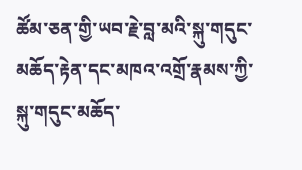ཚོམ་ཅན་གྱི་ཡབ་རྗེ་བླ་མའི་སྐུ་གདུང་མཆོད་རྟེན་དང་མཁའ་འགྲོ་རྣམས་ཀྱི་སྐུ་གདུང་མཆོད་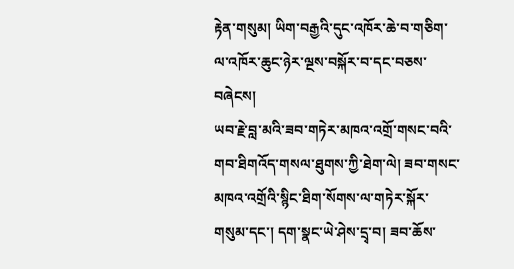རྟེན་གསུམ། ཡིག་བརྒྱའི་དུང་འཁོར་ཆེ་བ་གཅིག་ལ་འཁོར་ཆུང་ཉེར་ལྔས་བསྐོར་བ་དང་བཅས་བཞེངས།
ཡབ་རྗེ་བླ་མའི་ཟབ་གཏེར་མཁའ་འགྲོ་གསང་བའི་གབ་ཐིགའོད་གསལ་ཐུགས་ཀྱི་ཐེག་ལེ། ཟབ་གསང་མཁའ་འགྲོའི་སྙིང་ཐིག་སོགས་ལ་གཏེར་སྐོར་གསུམ་དང་། དག་སྣང་ཡེ་ཤེས་དྲྭ་བ། ཟབ་ཆོས་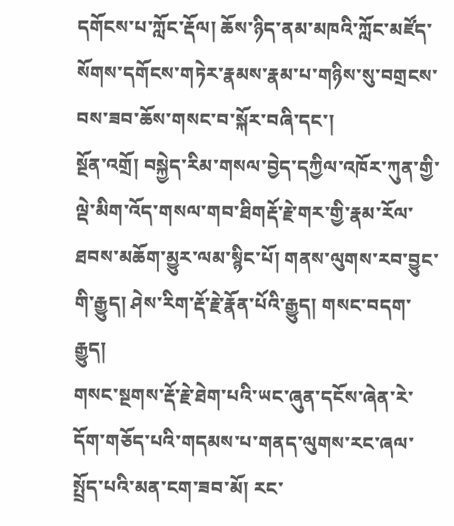དགོངས་པ་ཀློང་རྡོལ། ཆོས་ཉིད་ནམ་མཁའི་ཀློང་མཛོད་སོགས་དགོངས་གཏེར་རྣམས་རྣམ་པ་གཉིས་སུ་བགྲངས་བས་ཟབ་ཆོས་གསང་བ་སྐོར་བཞི་དང་།
སྔོན་འགྲོ། བསྐྱེད་རིམ་གསལ་བྱེད་དཀྱིལ་འཁོར་ཀུན་གྱི་ལྡེ་མིག་འོད་གསལ་གབ་ཐིགརྡོ་རྗེ་གར་གྱི་རྣམ་རོལ་ཐབས་མཆོག་མྱུར་ལམ་སྙིང་པོ། གནས་ལུགས་རབ་བྱུང་གི་རྒྱུད། ཤེས་རིག་རྡོ་རྗེ་རྣོན་པོའི་རྒྱུད། གསང་བདག་རྒྱུད།
གསང་སྔགས་རྡོ་རྗེ་ཐེག་པའི་ཡང་ཞུན་དངོས་ཞེན་རེ་དོག་གཅོད་པའི་གདམས་པ་གནད་ལུགས་རང་ཞལ་སྤྲོད་པའི་མན་ངག་ཟབ་མོ། རང་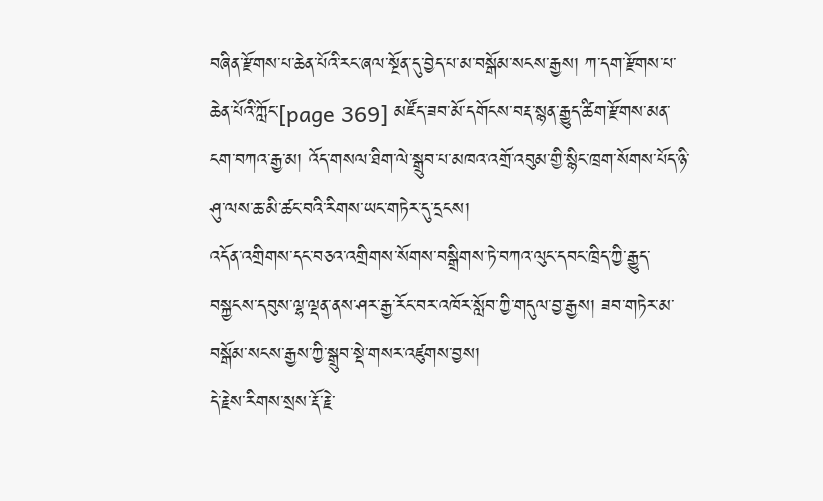བཞིན་རྫོགས་པ་ཆེན་པོའི་རང་ཞལ་སྔོན་དུ་བྱེད་པ་མ་བསྒོམ་སངས་རྒྱས། ཀ་དག་རྫོགས་པ་ཆེན་པོའི་ཀློང་[page 369] མཛོད་ཟབ་མོ་དགོངས་བརྡ་སྙན་རྒྱུད་ཚིག་རྫོགས་མན་ངག་བཀའ་རྒྱ་མ། འོད་གསལ་ཐིག་ལེ་སྒྲུབ་པ་མཁའ་འགྲོ་འབུམ་གྱི་སྙིང་ཁྲག་སོགས་པོད་ཉི་ཤུ་ལས་ཆ་མི་ཚང་བའི་རིགས་ཡང་གཏེར་དུ་དྲངས།
འདོན་འགྲིགས་དང་བཅའ་འགྲིགས་སོགས་བསྒྲིགས་ཏེ་བཀའ་ལུང་དབང་ཁྲིད་ཀྱི་རྒྱུད་བསྐྱངས་དབུས་ལྷ་ལྡན་ནས་ཤར་རྒྱ་རོང་བར་འཁོར་སློབ་ཀྱི་གདུལ་བྱ་རྒྱས། ཟབ་གཏེར་མ་བསྒོམ་སངས་རྒྱས་ཀྱི་སྒྲུབ་སྡེ་གསར་འཛུགས་བྱས།
དེ་རྗེས་རིགས་སྲས་རྡོ་རྗེ་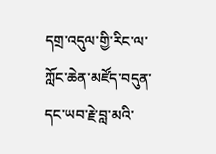དགྲ་འདུལ་གྱི་རིང་ལ་ཀློང་ཆེན་མཛོད་བདུན་དང་ཡབ་རྗེ་བླ་མའི་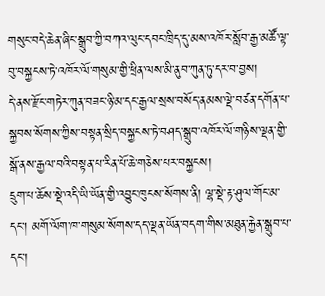གསུང་བདེ་ཆེན་ཞིང་སྒྲུབ་ཀྱི་བཀའ་ལུང་དབང་ཁྲིད་དུ་མས་འཁོར་སློབ་རྒྱ་མཚོ་ལྟ་བུ་བསྐྱངས་ཏེ་འཁོར་ལོ་གསུམ་གྱི་ཕྲིན་ལས་མི་ནུབ་ཀུན་ཏུ་དར་བ་བྱས།
དེ་ནས་རྫོང་གཏེར་ཀུན་བཟང་ཉི་མ་དང་རྒྱལ་སྲས་བསོད་ནམས་ལྡེ་བཙན་དགོན་པ་སྐྱབས་སོགས་ཀྱིས་བསྟན་སྲིད་བསྐྱངས་ཏེ་བཤད་སྒྲུབ་འཁོར་ལོ་གཉིས་ལྡན་གྱི་སྒོ་ནས་རྒྱལ་བའི་བསྟན་པ་རིན་པོ་ཆེ་གཅེས་པར་བསྐྱངས།
དྲུག་པ་ཆོས་སྡེ་འདི་ཡི་ཡོན་གྱི་འབྱུང་ཁུངས་སོགས་ནི། ལྷ་སྡེ་རྟ་ཤུལ་གོང་མ་དང་། མགོ་ལོག་ཁ་གསུམ་སོགས་དད་ལྡན་ཡོན་བདག་གིས་མཐུན་རྐྱེན་སྒྲུབ་པ་དང་།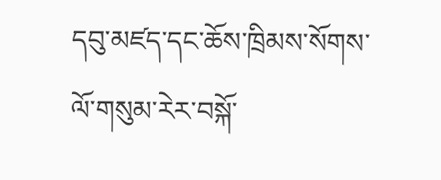དབུ་མཛད་དང་ཆོས་ཁྲིམས་སོགས་ལོ་གསུམ་རེར་བསྐོ་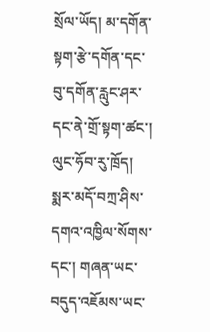སྲོལ་ཡོད། མ་དགོན་སྟག་རྩེ་དགོན་དང་བུ་དགོན་རླུང་ཤར་དང་ནེ་གྲོ་སྟག་ཚང་། ལུང་ཧོབ་རུ་ཁྲོད།
སྨར་མདོ་བཀྲ་ཤིས་དགའ་འཁྱིལ་སོགས་དང་། གཞན་ཡང་བདུད་འཇོམས་ཡང་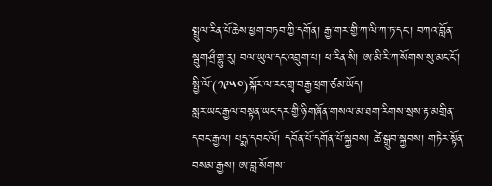སྤྲུལ་རིན་པོ་ཆེས་ཕྱག་བཏབ་ཀྱི་དགོན། རྒྱ་གར་གྱི་ཀ་ལི་ཀ་ཏ་དང་། བཀའ་བློན་སྦུགཤྲྀ་གྷུ་རུ། བལ་ཡུལ་དང་འབྲུག་པ། ཕ་རིན་སི། ཨ་མི་རི་ཀ་སོགས་སུ་མང་ངོ་། སྤྱི་ལོ་(༡༩༥༠)སྐོར་ལ་རང་གྲྭ་བརྒྱ་ཕྲག་ཙམ་ཡོད།
སླར་ཡང་རྒྱལ་བསྟན་ཡང་དར་གྱི་ཉི་གཞོན་གསལ་མ་ཐག་རིགས་སྲས་རྟ་མགྲིན་དབང་རྒྱལ། པདྨ་དབང་ལོ། དབོན་པོ་དགོན་པོ་སྐྱབས། ཚེ་སྒྲུབ་སྐྱབས། གཏེར་སྟོན་བསམ་རྒྱས། ཨ་བླ་སོགས་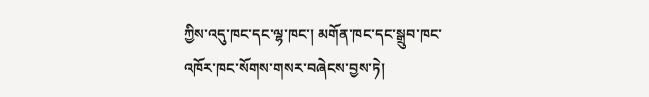ཀྱིས་འདུ་ཁང་དང་ལྷ་ཁང་། མགོན་ཁང་དང་སྒྲུབ་ཁང་འཁོར་ཁང་སོགས་གསར་བཞེངས་བྱས་ཏེ།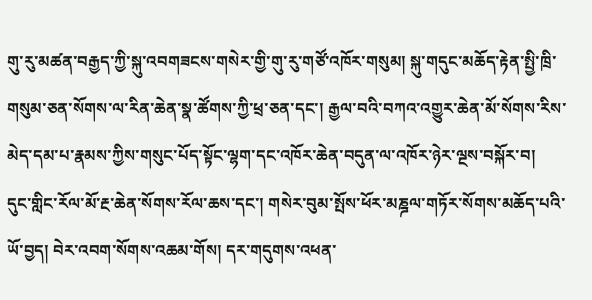གུ་རུ་མཚན་བརྒྱད་ཀྱི་སྐུ་འབགཟངས་གསེར་གྱི་གུ་རུ་གཙོ་འཁོར་གསུམ། སྐུ་གདུང་མཆོད་རྟེན་སྤྱི་ཁྲི་གསུམ་ཅན་སོགས་ལ་རིན་ཆེན་སྣ་ཚོགས་ཀྱི་ཕྲ་ཅན་དང་། རྒྱལ་བའི་བཀའ་འགྱུར་ཆེན་མོ་སོགས་རིས་མེད་དམ་པ་རྣམས་ཀྱིས་གསུང་པོད་སྟོང་ལྷག་དང་འཁོར་ཆེན་བདུན་ལ་འཁོར་ཉེར་ལྔས་བསྐོར་བ།
དུང་གླིང་རོལ་མོ་རྔ་ཆེན་སོགས་རོལ་ཆས་དང་། གསེར་བུམ་སྤོས་ཕོར་མཎྜལ་གཏོར་སོགས་མཆོད་པའི་ཡོ་བྱད། བེར་འབག་སོགས་འཆམ་གོས། དར་གདུགས་འཕན་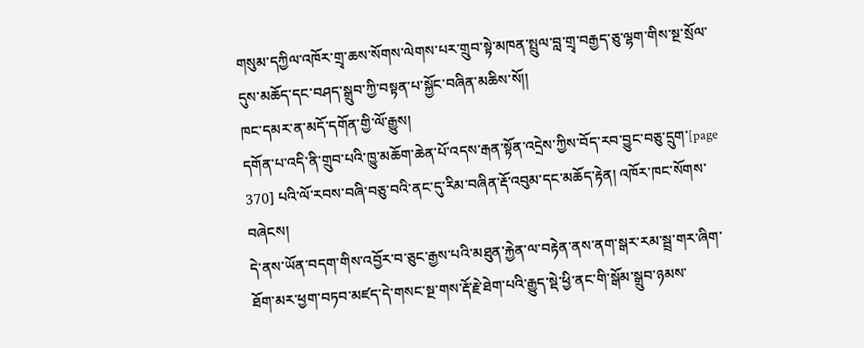གསུམ་དཀྱིལ་འཁོར་གྲྭ་ཆས་སོགས་ལེགས་པར་གྲུབ་སྟེ་མཁན་སྤྲུལ་བླ་གྲྭ་བརྒྱད་ཅུ་ལྷག་གིས་སྔ་སྲོལ་དུས་མཆོད་དང་བཤད་སྒྲུབ་ཀྱི་བསྟན་པ་སྐྱོང་བཞིན་མཆིས་སོ།།
ཁང་དམར་ན་མདོ་དགོན་གྱི་ལོ་རྒྱུས།
དགོན་པ་འདི་ནི་གྲུབ་པའི་ཁྱུ་མཆོག་ཆེན་པོ་འདས་རྒན་སྟོན་འདྲེས་ཀྱིས་བོད་རབ་བྱུང་བཅུ་དྲུག་[page 370] པའི་ལོ་རབས་བཞི་བཅུ་བའི་ནང་དུ་རིམ་བཞིན་རྡོ་འབུམ་དང་མཆོད་རྟེན། འཁོར་ཁང་སོགས་བཞེངས།
དེ་ནས་ཡོན་བདག་གིས་འབྱོར་བ་ཅུང་རྒྱས་པའི་མཐུན་རྐྱེན་ལ་བརྟེན་ནས་ནག་སྒར་རམ་སྦྲ་གར་ཞིག་ཐོག་མར་ཕྱག་བཏབ་མཛད་དེ་གསང་སྔ་གས་རྡོ་རྗེ་ཐེག་པའི་རྒྱུད་སྡེ་ཕྱི་ནང་གི་སྒོམ་སྒྲུབ་ཉམས་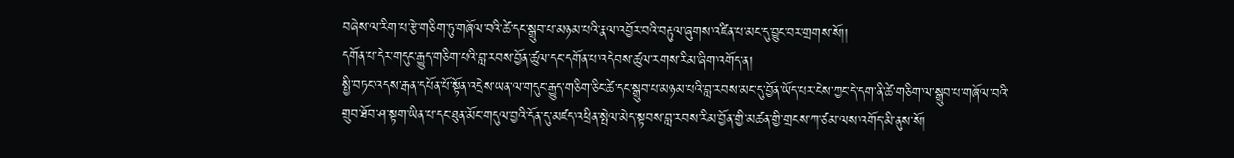བཞེས་ལ་རིག་པ་རྩེ་གཅིག་ཏུ་གཞོལ་བའི་ཚེ་དང་སྒྲུབ་པ་མཉམ་པའི་རྣལ་འབྱོར་བའི་བརྟུལ་ཞུགས་འཛིན་པ་མང་དུ་བྱུང་བར་གྲགས་སོ།།
དགོན་པ་དེར་གདུང་རྒྱུད་གཅིག་པའི་བླ་རབས་བྱོན་ཚུལ་དང་དགོན་པ་འདེབས་ཚུལ་རགས་རིམ་ཞིག་འགོད་ན།
སྤྱི་བཏང་འདས་རྒན་དཔོན་པོ་སྟོན་འདྲེས་ཡན་ལ་གདུང་རྒྱུད་གཅིག་ཅིང་ཚེ་དང་སྒྲུབ་པ་མཉམ་པའི་བླ་རབས་མང་དུ་བྱོན་ཡོད་པར་ངེས་ཀྱང་དེ་དག་ནི་ཚེ་གཅིག་ལ་སྒྲུབ་པ་གཞོལ་བའི་གྲུབ་ཐོབ་ཤ་སྟག་ཡིན་པ་དང་ཐུན་མོང་གདུལ་བྱའི་དོན་དུ་མཛད་འཕྲིན་སྤེལ་མེད་སྟབས་བླ་རབས་རིམ་བྱོན་གྱི་མཚན་གྱི་གྲངས་ཀ་ཙམ་ལས་འགོད་མི་ནུས་སོ།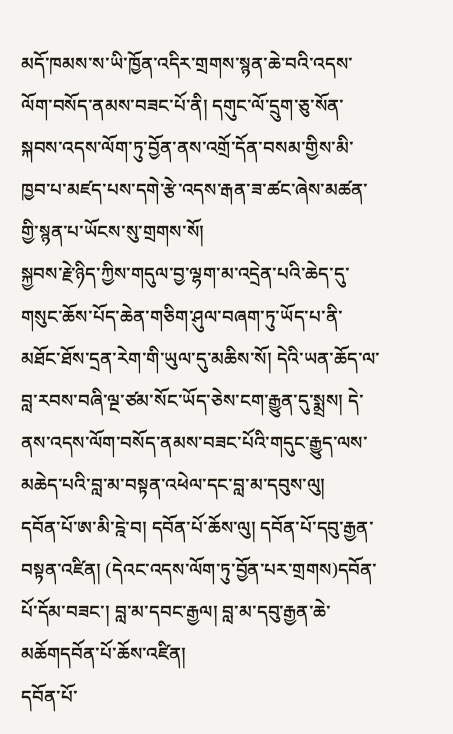མདོ་ཁམས་ས་ཡི་ཁྱོན་འདིར་གྲགས་སྙན་ཆེ་བའི་འདས་ལོག་བསོད་ནམས་བཟང་པོ་ནི། དགུང་ལོ་དྲུག་ཅུ་སོན་སྐབས་འདས་ལོག་ཏུ་བྱོན་ནས་འགྲོ་དོན་བསམ་གྱིས་མི་ཁྱབ་པ་མཛད་པས་དགེ་རྩེ་འདས་རྒན་ཟ་ཚང་ཞེས་མཚན་གྱི་སྙན་པ་ཡོངས་སུ་གྲགས་སོ།
སྐྱབས་རྗེ་ཉིད་ཀྱིས་གདུལ་བྱ་ལྷག་མ་འདྲེན་པའི་ཆེད་དུ་གསུང་ཆོས་པོད་ཆེན་གཅིག་ཤུལ་བཞག་ཏུ་ཡོད་པ་ནི་མཐོང་ཐོས་དྲན་རེག་གི་ཡུལ་དུ་མཆིས་སོ། དེའི་ཡན་ཆོད་ལ་བླ་རབས་བཞི་ལྔ་ཙམ་སོང་ཡོད་ཅེས་ངག་རྒྱུན་དུ་སྨྲས། དེ་ནས་འདས་ལོག་བསོད་ནམས་བཟང་པོའི་གདུང་རྒྱུད་ལས་མཆེད་པའི་བླ་མ་བསྟན་འཕེལ་དང་བླ་མ་དབུས་ལུ།
དབོན་པོ་ཨ་མི་དྰེ་བ། དབོན་པོ་ཆོས་ལུ། དབོན་པོ་དབུ་རྒྱན་བསྟན་འཛིན། (དེའང་འདས་ལོག་ཏུ་བྱོན་པར་གྲགས)དབོན་པོ་དོམ་བཟང་། བླ་མ་དབང་རྒྱལ། བླ་མ་དབུ་རྒྱན་ཆེ་མཆོགདབོན་པོ་ཆོས་འཛིན།
དབོན་པོ་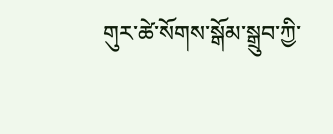གུར་ཚེ་སོགས་སྒོམ་སྒྲུབ་ཀྱི་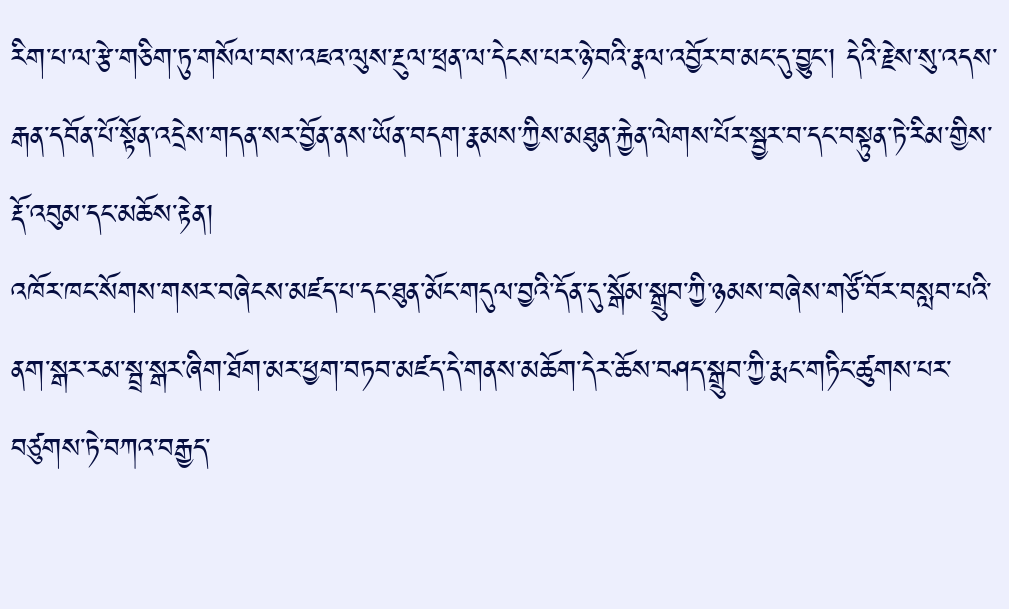རིག་པ་ལ་རྩེ་གཅིག་ཏུ་གསོལ་བས་འཇའ་ལུས་རྔུལ་ཕྲན་ལ་དེངས་པར་ཉེ་བའི་རྣལ་འབྱོར་བ་མང་དུ་བྱུང་། དེའི་རྗེས་སུ་འདས་རྒན་དབོན་པོ་སྟོན་འདྲེས་གདན་སར་བྱོན་ནས་ཡོན་བདག་རྣམས་ཀྱིས་མཐུན་རྐྱེན་ལེགས་པོར་སྦྱར་བ་དང་བསྟུན་ཏེ་རིམ་གྱིས་རྡོ་འབུམ་དང་མཆོས་རྟེན།
འཁོར་ཁང་སོགས་གསར་བཞེངས་མཛད་པ་དང་ཐུན་མོང་གདུལ་བྱའི་དོན་དུ་སྒོམ་སྒྲུབ་ཀྱི་ཉམས་བཞེས་གཙོ་བོར་བསླབ་པའི་ནག་སྒར་རམ་སྦྲ་སྒར་ཞིག་ཐོག་མར་ཕྱག་བཏབ་མཛད་དེ་གནས་མཆོག་དེར་ཆོས་བཤད་སྒྲུབ་ཀྱི་རྨང་གཏིང་ཚུགས་པར་བཙུགས་ཏེ་བཀའ་བརྒྱད་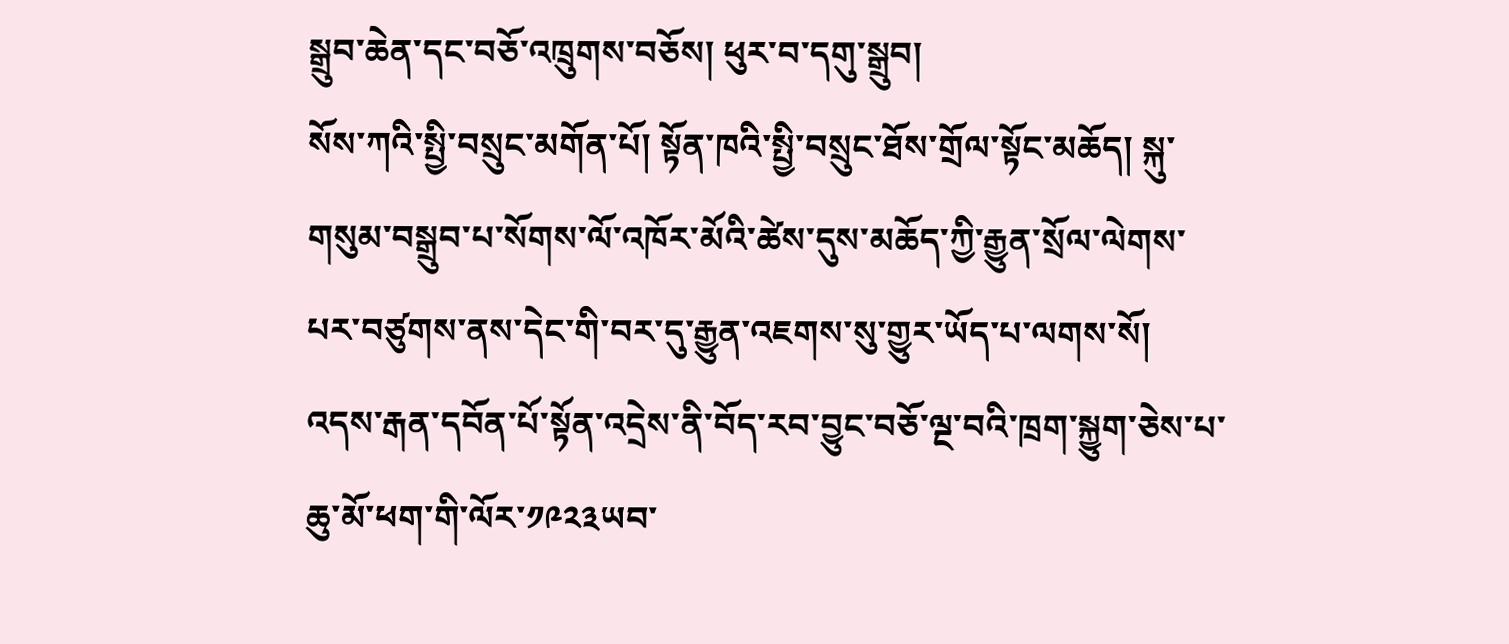སྒྲུབ་ཆེན་དང་བཅོ་འཁྲུགས་བཅོས། ཕུར་བ་དགུ་སྒྲུབ།
སོས་ཀའི་སྤྱི་བསྲུང་མགོན་པོ། སྟོན་ཁའི་སྤྱི་བསྲུང་ཐོས་གྲོལ་སྟོང་མཆོད། སྐུ་གསུམ་བསྒྲུབ་པ་སོགས་ལོ་འཁོར་མོའི་ཚེས་དུས་མཆོད་ཀྱི་རྒྱུན་སྲོལ་ལེགས་པར་བཙུགས་ནས་དེང་གི་བར་དུ་རྒྱུན་འཇགས་སུ་གྱུར་ཡོད་པ་ལགས་སོ།
འདས་རྒན་དབོན་པོ་སྟོན་འདྲེས་ནི་བོད་རབ་བྱུང་བཅོ་ལྔ་བའི་ཁྲག་སྐྱུག་ཅེས་པ་ཆུ་མོ་ཕག་གི་ལོར་༡༩༢༣ཡབ་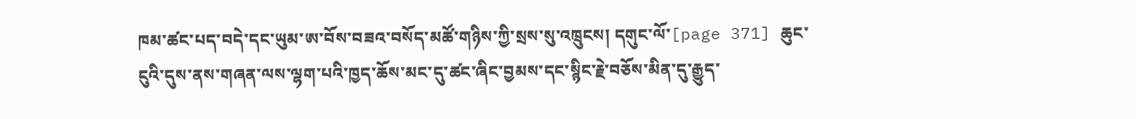ཁམ་ཚང་པད་བདེ་དང་ཡུམ་ཨ་བོས་བཟའ་བསོད་མཚོ་གཉིས་ཀྱི་སྲས་སུ་འཁྲུངས། དགུང་ལོ་[page 371] ཆུང་ངུའི་དུས་ནས་གཞན་ལས་ལྷག་པའི་ཁྱད་ཆོས་མང་དུ་ཚང་ཞིང་བྱམས་དང་སྙིང་རྗེ་བཅོས་མིན་དུ་རྒྱུད་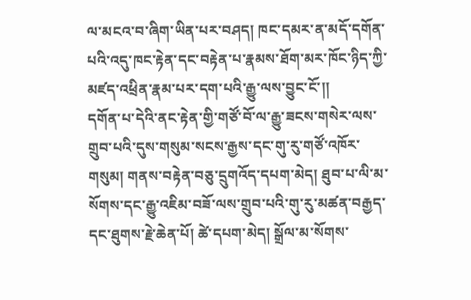ལ་མངའ་བ་ཞིག་ཡིན་པར་བཤད། ཁང་དམར་ན་མདོ་དགོན་པའི་འདུ་ཁང་རྟེན་དང་བརྟེན་པ་རྣམས་ཐོག་མར་ཁོང་ཉིད་ཀྱི་མཛད་འཕྲིན་རྣམ་པར་དག་པའི་རྒྱུ་ལས་བྱུང་ངོ་།།
དགོན་པ་དེའི་ནང་རྟེན་གྱི་གཙོ་བོ་ལ་རྒྱུ་ཟངས་གསེར་ལས་གྲུབ་པའི་དུས་གསུམ་སངས་རྒྱས་དང་གུ་རུ་གཙོ་འཁོར་གསུམ། གནས་བརྟེན་བཅུ་དྲུགའོད་དཔག་མེད། ཐུབ་པ་ལི་མ་སོགས་དང་རྒྱུ་འཇིམ་བཟོ་ལས་གྲུབ་པའི་གུ་རུ་མཚན་བརྒྱད་དང་ཐུགས་རྗེ་ཆེན་པོ། ཚེ་དཔག་མེད། སྒྲོལ་མ་སོགས་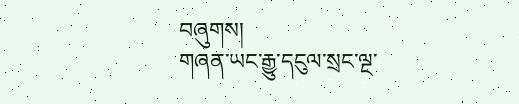བཞུགས།
གཞན་ཡང་རྒྱུ་དངུལ་སྲང་ལྔ་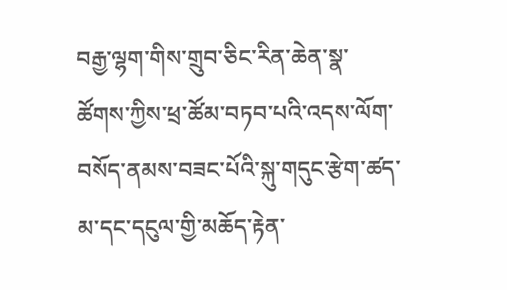བརྒྱ་ལྷག་གིས་གྲུབ་ཅིང་རིན་ཆེན་སྣ་ཚོགས་ཀྱིས་ཕྲ་ཚོམ་བཏབ་པའི་འདས་ལོག་བསོད་ནམས་བཟང་པོའི་སྐུ་གདུང་རྩེག་ཚད་མ་དང་དངུལ་གྱི་མཆོད་རྟེན་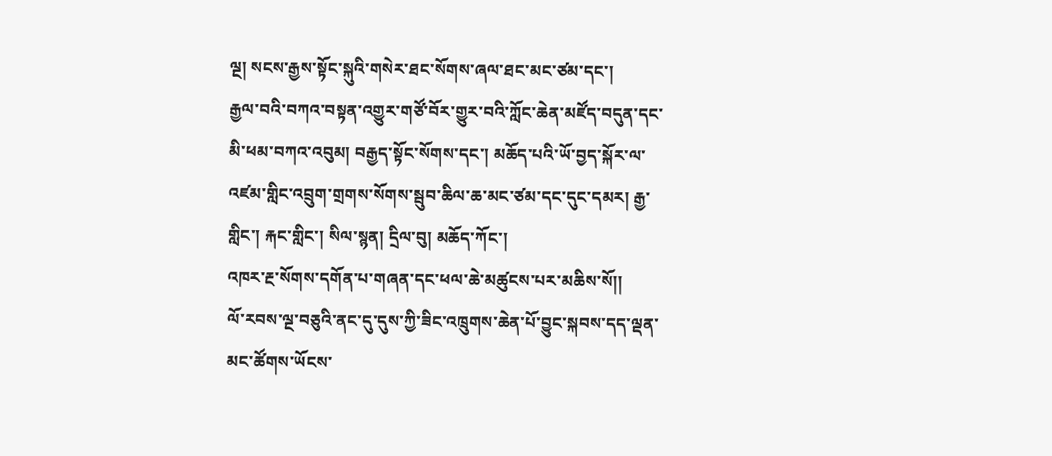ལྔ། སངས་རྒྱས་སྟོང་སྐུའི་གསེར་ཐང་སོགས་ཞལ་ཐང་མང་ཙམ་དང་།
རྒྱལ་བའི་བཀའ་བསྟན་འགྱུར་གཙོ་བོར་གྱུར་བའི་ཀློང་ཆེན་མཛོད་བདུན་དང་མི་ཕམ་བཀའ་འབུམ། བརྒྱད་སྟོང་སོགས་དང་། མཆོད་པའི་ཡོ་བྱད་སྐོར་ལ་འཛམ་གླིང་འབྲུག་གྲགས་སོགས་སྦུབ་ཆིལ་ཆ་མང་ཙམ་དང་དུང་དམར། རྒྱ་གླིང་། རྐང་གླིང་། སིལ་སྙན། དྲིལ་བུ། མཆོད་ཀོང་།
འཁར་རྔ་སོགས་དགོན་པ་གཞན་དང་ཕལ་ཆེ་མཚུངས་པར་མཆིས་སོ།།
ལོ་རབས་ལྔ་བཅུའི་ནང་དུ་དུས་ཀྱི་ཟིང་འཁྲུགས་ཆེན་པོ་བྱུང་སྐབས་དད་ལྡན་མང་ཚོགས་ཡོངས་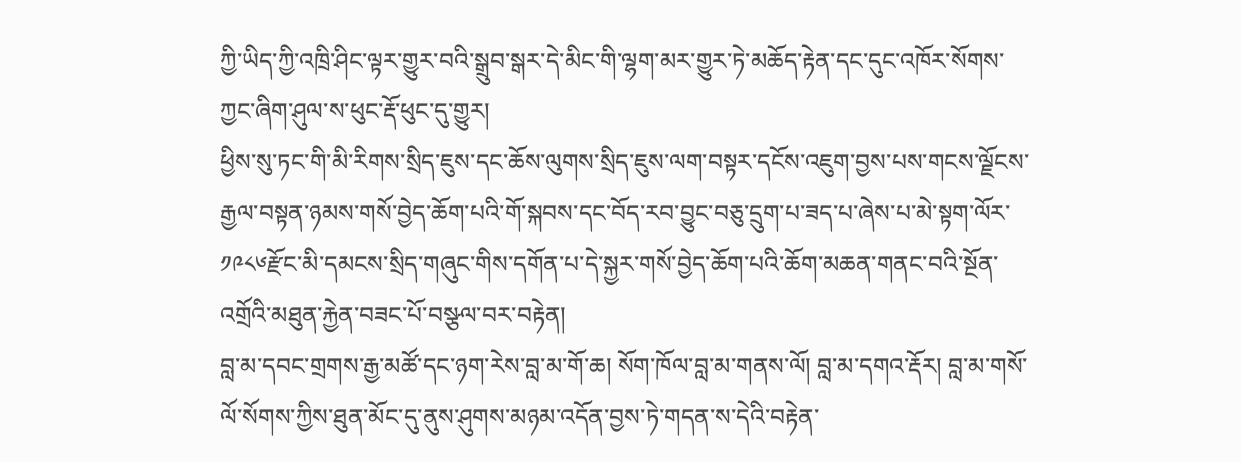ཀྱི་ཡིད་ཀྱི་འཁྲི་ཤིང་ལྟར་གྱུར་བའི་སྒྲུབ་སྒར་དེ་མིང་གི་ལྷག་མར་གྱུར་ཏེ་མཆོད་རྟེན་དང་དུང་འཁོར་སོགས་ཀྱང་ཞིག་ཤུལ་ས་ཕུང་རྡོ་ཕུང་དུ་གྱུར།
ཕྱིས་སུ་ཏང་གི་མི་རིགས་སྲིད་ཇུས་དང་ཆོས་ལུགས་སྲིད་ཇུས་ལག་བསྟར་དངོས་འཇུག་བྱས་པས་གངས་ལྗོངས་རྒྱལ་བསྟན་ཉམས་གསོ་བྱེད་ཆོག་པའི་གོ་སྐབས་དང་བོད་རབ་བྱུང་བཅུ་དྲུག་པ་ཟད་པ་ཞེས་པ་མེ་སྟག་ལོར་༡༩༨༦རྫོང་མི་དམངས་སྲིད་གཞུང་གིས་དགོན་པ་དེ་སྐྱར་གསོ་བྱེད་ཆོག་པའི་ཆོག་མཆན་གནང་བའི་སྔོན་འགྲོའི་མཐུན་རྐྱེན་བཟང་པོ་བསྩལ་བར་བརྟེན།
བླ་མ་དབང་གྲགས་རྒྱ་མཚོ་དང་ཉག་རེས་བླ་མ་གོ་ཆ། སོག་ཁོལ་བླ་མ་གནས་ལོ། བླ་མ་དགའ་རྡོར། བླ་མ་གསོ་ལོ་སོགས་ཀྱིས་ཐུན་མོང་དུ་ནུས་ཤུགས་མཉམ་འདོན་བྱས་ཏེ་གདན་ས་དེའི་བརྟེན་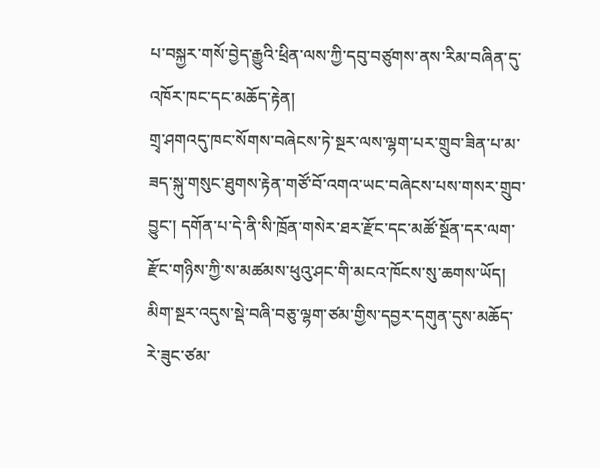པ་བསྐྱར་གསོ་བྱེད་རྒྱུའི་ཕྲིན་ལས་ཀྱི་དབུ་བཙུགས་ནས་རིམ་བཞིན་དུ་འཁོར་ཁང་དང་མཆོད་རྟེན།
གྲྭ་ཤགའདུ་ཁང་སོགས་བཞེངས་ཏེ་སྔར་ལས་ལྷག་པར་གྲུབ་ཟིན་པ་མ་ཟད་སྐུ་གསུང་ཐུགས་རྟེན་གཙོ་བོ་འགའ་ཡང་བཞེངས་པས་གསར་གྲུབ་བྱུང་། དགོན་པ་དེ་ནི་སི་ཁྲོན་གསེར་ཐར་རྫོང་དང་མཚོ་སྔོན་དར་ལག་རྫོང་གཉིས་ཀྱི་ས་མཚམས་ཕུའུ་ཤང་གི་མངའ་ཁོངས་སུ་ཆགས་ཡོད།
མིག་སྔར་འདུས་སྡེ་བཞི་བཅུ་ལྷག་ཙམ་གྱིས་དབྱར་དགུན་དུས་མཆོད་རེ་ཟུང་ཙམ་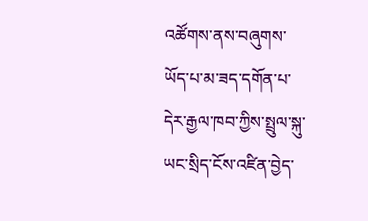འཚོགས་ནས་བཞུགས་ཡོད་པ་མ་ཟད་དགོན་པ་དེར་རྒྱལ་ཁབ་ཀྱིས་སྤྲུལ་སྐུ་ཡང་སྲིད་ངོས་འཛིན་བྱེད་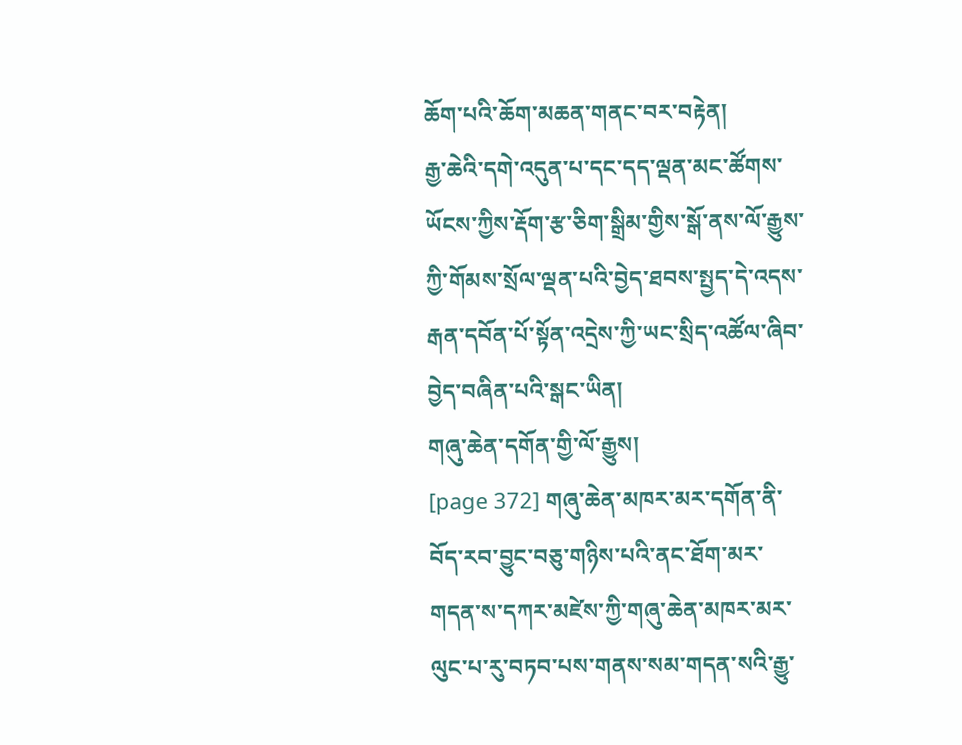ཆོག་པའི་ཆོག་མཆན་གནང་བར་བརྟེན།
རྒྱ་ཆེའི་དགེ་འདུན་པ་དང་དད་ལྡན་མང་ཚོགས་ཡོངས་ཀྱིས་རྡོག་རྩ་ཅིག་སྒྲིམ་གྱིས་སྒོ་ནས་ལོ་རྒྱུས་ཀྱི་གོམས་སྲོལ་ལྡན་པའི་བྱེད་ཐབས་སྤྱད་དེ་འདས་རྒན་དབོན་པོ་སྟོན་འདྲེས་ཀྱི་ཡང་སྲིད་འཚོལ་ཞིབ་བྱེད་བཞིན་པའི་སྒང་ཡིན།
གཞུ་ཆེན་དགོན་གྱི་ལོ་རྒྱུས།
[page 372] གཞུ་ཆེན་མཁར་མར་དགོན་ནི་བོད་རབ་བྱུང་བཅུ་གཉིས་པའི་ནང་ཐོག་མར་གདན་ས་དཀར་མཛེས་ཀྱི་གཞུ་ཆེན་མཁར་མར་ལུང་པ་རུ་བཏབ་པས་གནས་སམ་གདན་སའི་རྒྱུ་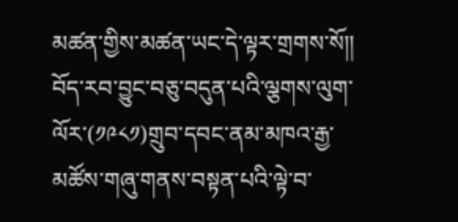མཚན་གྱིས་མཚན་ཡང་དེ་ལྟར་གྲགས་སོ།། བོད་རབ་བྱུང་བཅུ་བདུན་པའི་ལྕགས་ལུག་ལོར་(༡༩༨༡)གྲུབ་དབང་ནམ་མཁའ་རྒྱ་མཚོས་གཞུ་གནས་བསྟན་པའི་ལྟེ་བ་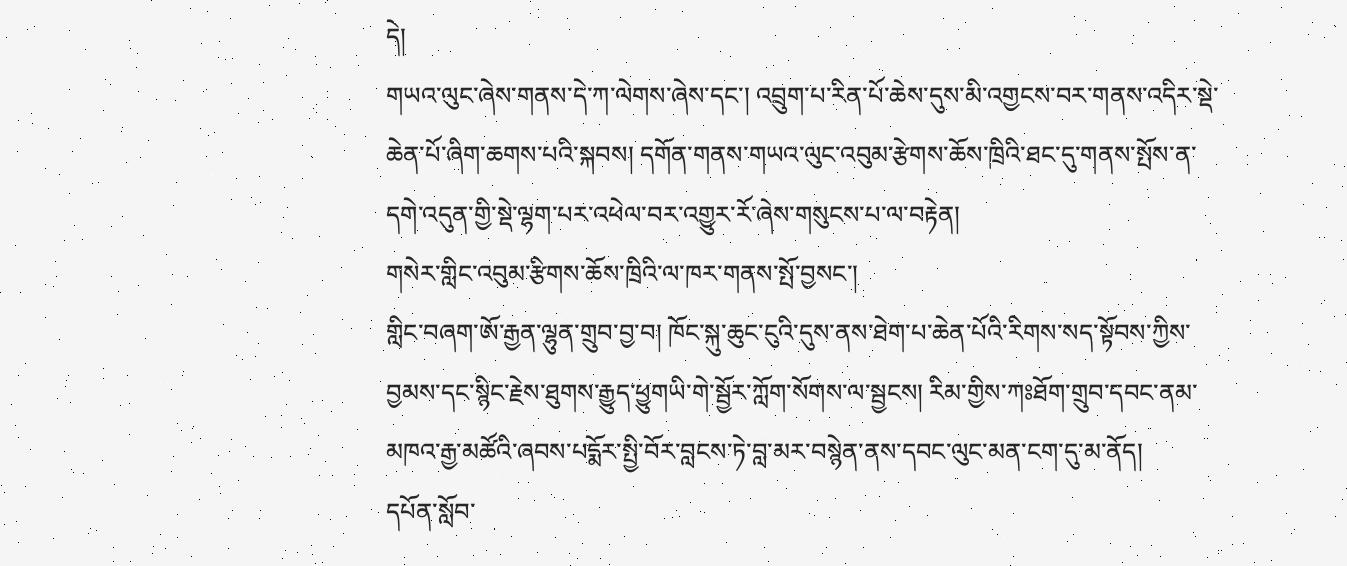དེ།
གཡའ་ལུང་ཞེས་གནས་དེ་ཀ་ལེགས་ཞེས་དང་། འབྲུག་པ་རིན་པོ་ཆེས་དུས་མི་འགྱངས་བར་གནས་འདིར་སྡེ་ཆེན་པོ་ཞིག་ཆགས་པའི་སྐབས། དགོན་གནས་གཡའ་ལུང་འབུམ་རྩེགས་ཆོས་ཁྲིའི་ཐང་དུ་གནས་སྤོས་ན་དགེ་འདུན་གྱི་སྡེ་ལྷག་པར་འཕེལ་བར་འགྱུར་རོ་ཞེས་གསུངས་པ་ལ་བརྟེན།
གསེར་གླིང་འབུམ་རྩིགས་ཆོས་ཁྲིའི་ལ་ཁར་གནས་སྤོ་བྱསང་།
གླིང་བཞག་ཨོ་རྒྱན་ལྷུན་གྲུབ་བྱ་བ། ཁོང་སྐུ་ཆུང་ངུའི་དུས་ནས་ཐེག་པ་ཆེན་པོའི་རིགས་སད་སྟོབས་ཀྱིས་བྱམས་དང་སྙིང་རྗེས་ཐུགས་རྒྱུད་ཕྱུགཡི་གེ་སྦྱོར་ཀློག་སོགས་ལ་སྦྱངས། རིམ་གྱིས་ཀཿཐོག་གྲུབ་དབང་ནམ་མཁའ་རྒྱ་མཚོའི་ཞབས་པདྨོར་སྤྱི་བོར་བླངས་ཏེ་བླ་མར་བསྙེན་ནས་དབང་ལུང་མན་ངག་དུ་མ་ནོད།
དཔོན་སློབ་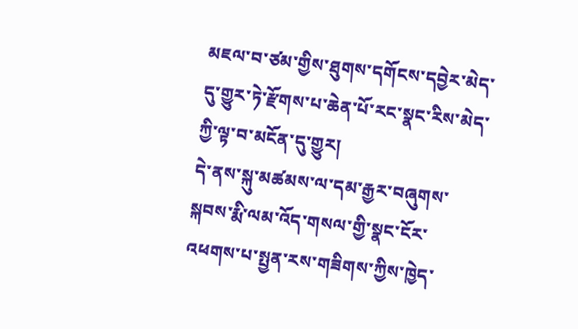མཇལ་བ་ཙམ་གྱིས་ཐུགས་དགོངས་དབྱེར་མེད་དུ་གྱུར་ཏེ་རྫོགས་པ་ཆེན་པོ་རང་སྣང་རིས་མེད་ཀྱི་ལྟ་བ་མངོན་དུ་གྱུར།
དེ་ནས་སྐུ་མཚམས་ལ་དམ་རྒྱར་བཞུགས་སྐབས་རྨི་ལམ་འོད་གསལ་གྱི་སྣང་ངོར་འཕགས་པ་སྤྱན་རས་གཟིགས་ཀྱིས་ཁྱེད་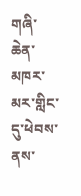གཞི་ཆེན་མཁར་མར་གླིང་དུ་ཕེབས་ནས་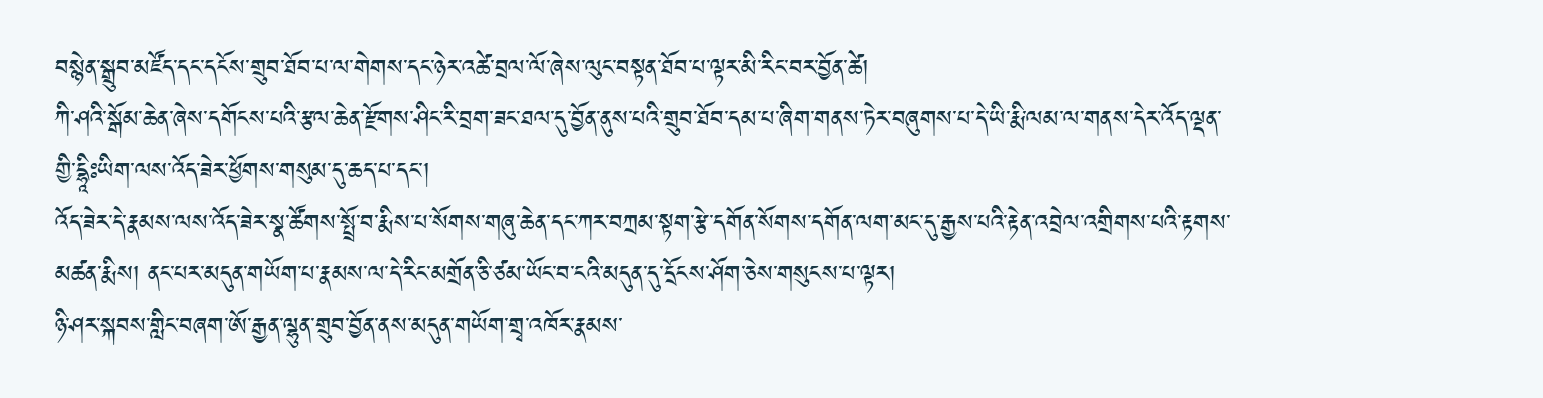བསྙེན་སྒྲུབ་མཛོད་དང་དངོས་གྲུབ་ཐོབ་པ་ལ་གེགས་དང་ཉེར་འཚེ་བྲལ་ལོ་ཞེས་ལུང་བསྟན་ཐོབ་པ་ལྟར་མི་རིང་བར་བྱོན་ཚེ།
ཀི་ཤའི་སྒོམ་ཆེན་ཞེས་དགོངས་པའི་རྩལ་ཆེན་རྫོགས་ཤིང་རི་བྲག་ཟང་ཐལ་དུ་བྱོན་ནུས་པའི་གྲུབ་ཐོབ་དམ་པ་ཞིག་གནས་ཏེར་བཞུགས་པ་དེ་ཡི་རྨི་ལམ་ལ་གནས་དེར་འོད་ལྡན་གྱི་དྷཱིཿཡིག་ལས་འོད་ཟེར་ཕྱོགས་གསུམ་དུ་ཆད་པ་དང་།
འོད་ཟེར་དེ་རྣམས་ལས་འོད་ཟེར་སྣ་ཚོགས་སྤྲོ་བ་རྨིས་པ་སོགས་གཞུ་ཆེན་དང་ཀར་བཀྲམ་སྟག་རྩེ་དགོན་སོགས་དགོན་ལག་མང་དུ་རྒྱས་པའི་རྟེན་འབྲེལ་འགྲིགས་པའི་རྟགས་མཚན་རྨིས། ནང་པར་མདུན་གཡོག་པ་རྣམས་ལ་དེ་རིང་མགྲོན་ཅི་ཙམ་ཡོང་བ་ངའི་མདུན་དུ་དྲོངས་ཤོག་ཅེས་གསུངས་པ་ལྟར།
ཉི་ཤར་སྐབས་གླིང་བཞག་ཨོ་རྒྱན་ལྷུན་གྲུབ་བྱོན་ནས་མདུན་གཡོག་གྲྭ་འཁོར་རྣམས་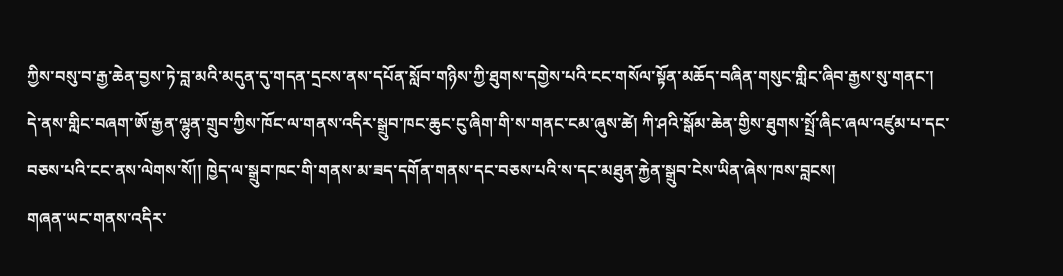ཀྱིས་བསུ་བ་རྒྱ་ཆེན་བྱས་ཏེ་བླ་མའི་མདུན་དུ་གདན་དྲངས་ནས་དཔོན་སློབ་གཉིས་ཀྱི་ཐུགས་དགྱེས་པའི་ངང་གསོལ་སྟོན་མཆོད་བཞིན་གསུང་གླིང་ཞིབ་རྒྱས་སུ་གནང་།
དེ་ནས་གླིང་བཞག་ཨོ་རྒྱན་ལྷུན་གྲུབ་ཀྱིས་ཁོང་ལ་གནས་འདིར་སྒྲུབ་ཁང་ཆུང་ངུ་ཞིག་གི་ས་གནང་ངམ་ཞུས་ཚེ། ཀི་ཤའི་སྒོམ་ཆེན་གྱིས་ཐུགས་སྤྲོ་ཞིང་ཞལ་འཛུམ་པ་དང་བཅས་པའི་ངང་ནས་ལེགས་སོ།། ཁྱེད་ལ་སྒྲུབ་ཁང་གི་གནས་མ་ཟད་དགོན་གནས་དང་བཅས་པའི་ས་དང་མཐུན་རྐྱེན་སྒྲུབ་ངེས་ཡིན་ཞེས་ཁས་བླངས།
གཞན་ཡང་གནས་འདིར་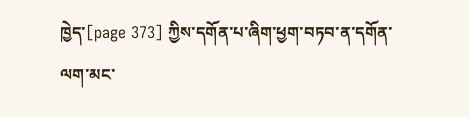ཁྱེད་[page 373] ཀྱིས་དགོན་པ་ཞིག་ཕྱག་བཏབ་ན་དགོན་ལག་མང་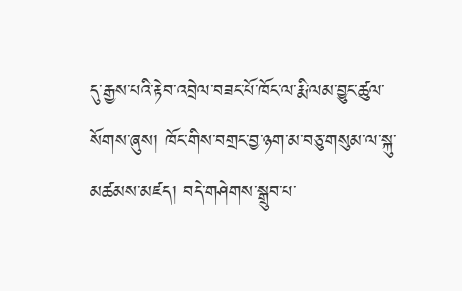དུ་རྒྱས་པའི་རྟེབ་འབྲེལ་བཟང་པོ་ཁོང་ལ་རྨི་ལམ་བྱུང་ཚུལ་སོགས་ཞུས། ཁོང་གིས་བགྲང་བྱ་ཉག་མ་བཅུ་གསུམ་ལ་སྐུ་མཚམས་མཛད། བདེ་གཤེགས་སྒྲུབ་པ་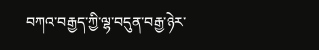བཀའ་བརྒྱད་ཀྱི་ལྷ་བདུན་བརྒྱ་ཉེར་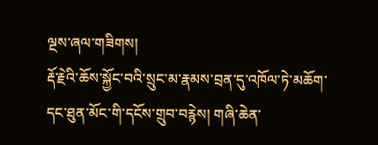ལྔས་ཞལ་གཟིགས།
རྡོ་རྗེའི་ཆོས་སྐྱོང་བའི་སྲུང་མ་རྣམས་བྲན་དུ་འཁོལ་ཏེ་མཆོག་དང་ཐུན་མོང་གི་དངོས་གྲུབ་བརྙེས། གཞི་ཆེན་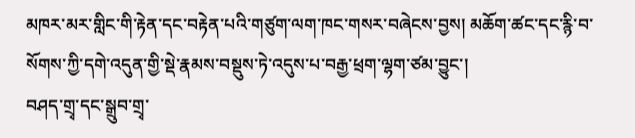མཁར་མར་གླིང་གི་རྟེན་དང་བརྟེན་པའི་གཙུག་ལག་ཁང་གསར་བཞེངས་བྱས། མཆོག་ཚང་དང་རྙི་བ་སོགས་ཀྱི་དགེ་འདུན་གྱི་སྡེ་རྣམས་བསྡུས་ཏེ་འདུས་པ་བརྒྱ་ཕྲག་ལྷག་ཙམ་བྱུང་།
བཤད་གྲྭ་དང་སྒྲུབ་གྲྭ་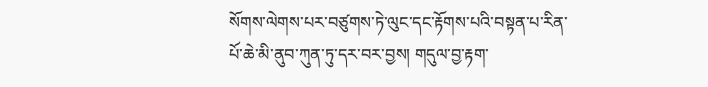སོགས་ལེགས་པར་བཙུགས་ཏེ་ལུང་དང་རྟོགས་པའི་བསྟན་པ་རིན་པོ་ཆེ་མི་ནུབ་ཀུན་ཏུ་དར་བར་བྱས། གདུལ་བྱ་རྟག་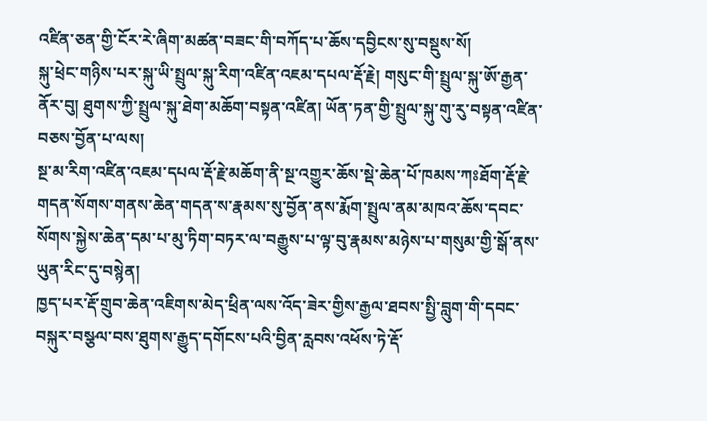འཛིན་ཅན་གྱི་ངོར་རེ་ཞིག་མཚན་བཟང་གི་བཀོད་པ་ཆོས་དབྱིངས་སུ་བསྡུས་སོ།
སྐུ་ཕྲེང་གཉིས་པར་སྐུ་ཡི་སྤྲུལ་སྐུ་རིག་འཛིན་འཇམ་དཔལ་རྡོ་རྗེ། གསུང་གི་སྤྲུལ་སྐུ་ཨོ་རྒྱན་ནོར་བུ། ཐུགས་ཀྱི་སྤྲུལ་སྐུ་ཐེག་མཆོག་བསྟན་འཛིན། ཡོན་ཏན་གྱི་སྤྲུལ་སྐུ་གུ་རུ་བསྟན་འཛིན་བཅས་བྱོན་པ་ལས།
སྔ་མ་རིག་འཛིན་འཇམ་དཔལ་རྡོ་རྗེ་མཆོག་ནི་སྔ་འགྱུར་ཆོས་སྡེ་ཆེན་པོ་ཁམས་ཀཿཐོག་རྡོ་རྗེ་གདན་སོགས་གནས་ཆེན་གདན་ས་རྣམས་སུ་བྱོན་ནས་རྨོག་སྤྲུལ་ནམ་མཁའ་ཆོས་དབང་སོགས་སྐྱེས་ཆེན་དམ་པ་མུ་ཏིག་བཏར་ལ་བརྒྱུས་པ་ལྟ་བུ་རྣམས་མཉེས་པ་གསུམ་གྱི་སྒོ་ནས་ཡུན་རིང་དུ་བསྙེན།
ཁྱད་པར་རྡོ་གྲུབ་ཆེན་འཇིགས་མེད་ཕྲིན་ལས་འོད་ཟེར་གྱིས་རྒྱལ་ཐབས་སྤྱི་བླུག་གི་དབང་བསྐུར་བསྩལ་བས་ཐུགས་རྒྱུད་དགོངས་པའི་བྱིན་རླབས་འཕོས་ཏེ་རྡོ་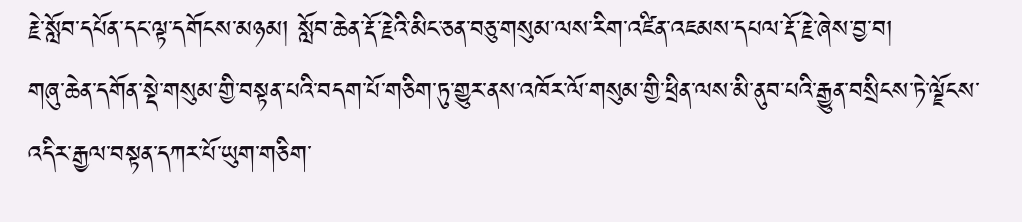རྗེ་སློབ་དཔོན་དང་ལྟ་དགོངས་མཉམ། སློབ་ཆེན་རྡོ་རྗེའི་མིང་ཅན་བཅུ་གསུམ་ལས་རིག་འཛིན་འཇམས་དཔལ་རྡོ་རྗེ་ཞེས་བྱ་བ།
གཞུ་ཆེན་དགོན་སྡེ་གསུམ་གྱི་བསྟན་པའི་བདག་པོ་གཅིག་ཏུ་གྱུར་ནས་འཁོར་ལོ་གསུམ་གྱི་ཕྲིན་ལས་མི་ནུབ་པའི་རྒྱུན་བསྲིངས་ཏེ་ལྗོངས་འདིར་རྒྱལ་བསྟན་དཀར་པོ་ཡུག་གཅིག་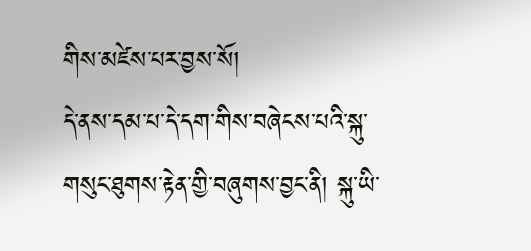གིས་མཛེས་པར་བྱས་སོ།
དེ་ནས་དམ་པ་དེ་དག་གིས་བཞེངས་པའི་སྐུ་གསུང་ཐུགས་རྟེན་གྱི་བཞུགས་བྱང་ནི། སྐུ་ཡི་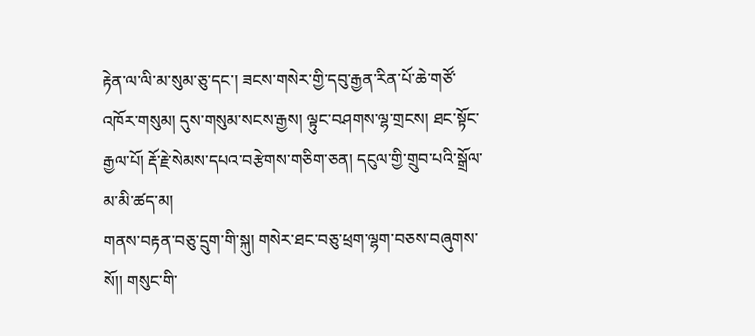རྟེན་ལ་ལི་མ་སུམ་ཅུ་དང་། ཟངས་གསེར་གྱི་དབུ་རྒྱན་རིན་པོ་ཆེ་གཙོ་འཁོར་གསུམ། དུས་གསུམ་སངས་རྒྱས། ལྟུང་བཤགས་ལྷ་གྲངས། ཐང་སྟོང་རྒྱལ་པོ། རྡོ་རྗེ་སེམས་དཔའ་བརྩེགས་གཅིག་ཅན། དངུལ་གྱི་གྲུབ་པའི་སྒྲོལ་མ་མི་ཚད་མ།
གནས་བརྟན་བཅུ་དྲུག་གི་སྐུ། གསེར་ཐང་བཅུ་ཕྲག་ལྷག་བཅས་བཞུགས་སོ།། གསུང་གི་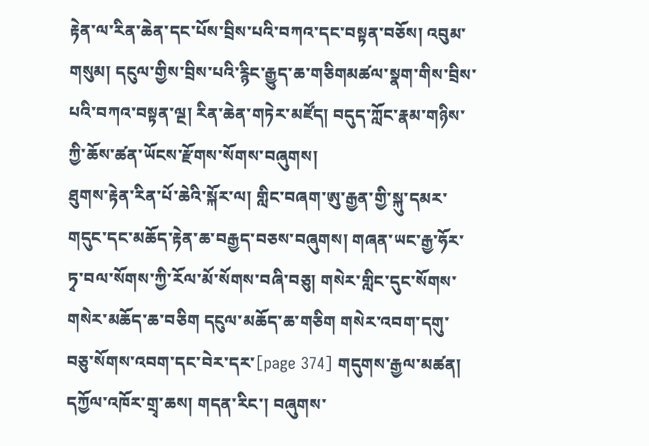རྟེན་ལ་རིན་ཆེན་དང་པོས་བྲིས་པའི་བཀའ་དང་བསྟན་བཅོས། འབུམ་གསུམ། དངུལ་གྱིས་བྲིས་པའི་རྙིང་རྒྱུད་ཆ་གཅིགམཚལ་སྣག་གིས་བྲིས་པའི་བཀའ་བསྟན་ལྔ། རིན་ཆེན་གཏེར་མཛོད། བདུད་ཀློང་རྣམ་གཉིས་ཀྱི་ཆོས་ཚན་ཡོངས་རྫོགས་སོགས་བཞུགས།
ཐུགས་རྟེན་རིན་པོ་ཆེའི་སྐོར་ལ། གླིང་བཞག་ཨུ་རྒྱན་གྱི་སྐུ་དམར་གདུང་དང་མཆོད་རྟེན་ཆ་བརྒྱད་བཅས་བཞུགས། གཞན་ཡང་རྒྱ་ཧོར་ཏྭ་བལ་སོགས་ཀྱི་རོལ་མོ་སོགས་བཞི་བཅུ། གསེར་གླིང་དུང་སོགས་གསེར་མཆོད་ཆ་བཅིག དངུལ་མཆོད་ཆ་གཅིག གསེར་འབག་དགུ་བཅུ་སོགས་འབག་དང་བེར་དར་[page 374] གདུགས་རྒྱལ་མཚན། དཀྱོལ་འཁོར་གྲྭ་ཆས། གདན་རིང་། བཞུགས་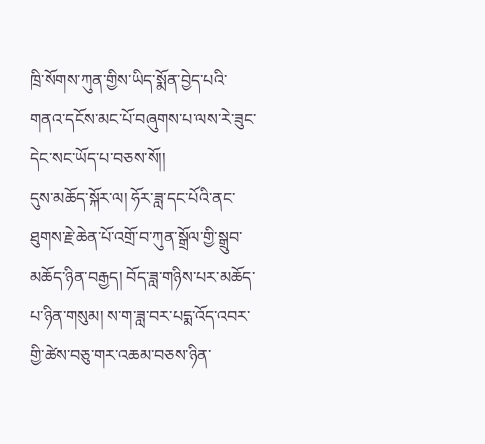ཁྲི་སོགས་ཀུན་གྱིས་ཡིད་སྨོན་བྱེད་པའི་གནའ་དངོས་མང་པོ་བཞུགས་པ་ལས་རེ་ཟུང་དེང་སང་ཡོད་པ་བཅས་སོ།།
དུས་མཆོད་སྐོར་ལ། ཧོར་ཟླ་དང་པོའི་ནང་ཐུགས་རྗེ་ཆེན་པོ་འགྲོ་བ་ཀུན་སྒྲོལ་གྱི་སྒྲུབ་མཆོད་ཉིན་བརྒྱད། བོད་ཟླ་གཉིས་པར་མཆོད་པ་ཉིན་གསུམ། ས་ག་ཟླ་བར་པདྨ་འོད་འབར་གྱི་ཚེས་བཅུ་གར་འཆམ་བཅས་ཉིན་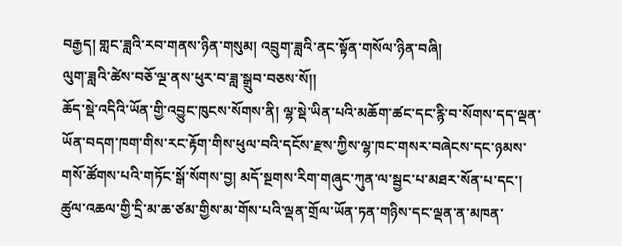བརྒྱད། གླང་ཟླའི་རབ་གནས་ཉིན་གསུམ། འབྲུག་ཟླའི་ནང་སྟོན་གསོལ་ཉིན་བཞི།
ལུག་ཟླའི་ཚེས་བཅོ་ལྔ་ནས་ཕུར་བ་ཟླ་སྒྲུབ་བཅས་སོ།།
ཆོད་སྡེ་འདིའི་ཡོན་གྱི་འབྱུང་ཁུངས་སོགས་ནི། ལྷ་སྡེ་ཡིན་པའི་མཆོག་ཚང་དང་རྙི་བ་སོགས་དད་ལྡན་ཡོན་བདག་ཁག་གིས་རང་རྟོག་གིས་ཕུལ་བའི་དངོས་རྫས་ཀྱིས་ལྷ་ཁང་གསར་བཞེངས་དང་ཉམས་གསོ་ཚོགས་པའི་གཏོང་སྒོ་སོགས་བྱ། མདོ་སྔགས་རིག་གཞུང་ཀུན་ལ་སྦྱང་པ་མཐར་སོན་པ་དང་།
ཚུལ་འཆལ་གྱི་དྲི་མ་ཆ་ཙམ་གྱིས་མ་གོས་པའི་ལྡན་གྲོལ་ཡོན་ཏན་གཉིས་དང་ལྡན་ན་མཁན་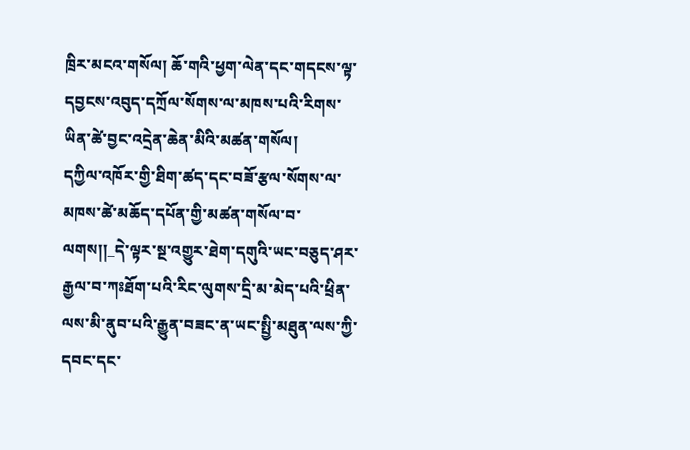ཁྲིར་མངའ་གསོལ། ཆོ་གའི་ཕྱག་ལེན་དང་གདངས་ལྟ་དབྱངས་འབུད་དཀྲོལ་སོགས་ལ་མཁས་པའི་རིགས་ཡིན་ཚེ་བྱང་འདྲེན་ཆེན་མིའི་མཚན་གསོལ།
དཀྱིལ་འཁོར་གྱི་ཐིག་ཚད་དང་བཟོ་རྩལ་སོགས་ལ་མཁས་ཚེ་མཆོད་དཔོན་གྱི་མཚན་གསོལ་བ་ལགས།།_དེ་ལྟར་སྔ་འགྱུར་ཐེག་དགུའི་ཡང་བཅུད་ཤར་རྒྱལ་བ་ཀཿཐོག་པའི་རིང་ལུགས་དྲི་མ་མེད་པའི་ཕྲིན་ལས་མི་ནུབ་པའི་རྒྱུན་བཟང་ན་ཡང་སྤྱི་མཐུན་ལས་ཀྱི་དབང་དང་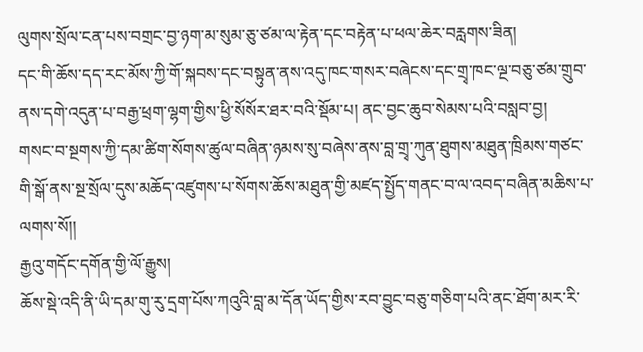ལུགས་སྲོལ་ངན་པས་བགྲང་བྱ་ཉག་མ་སུམ་ཅུ་ཙམ་ལ་རྟེན་དང་བརྟེན་པ་ཕལ་ཆེར་བརླགས་ཟིན།
དང་གི་ཆོས་དད་རང་མོས་ཀྱི་གོ་སྐབས་དང་བསྟུན་ནས་འདུ་ཁང་གསར་བཞེངས་དང་གྲྭ་ཁང་ལྔ་བཅུ་ཙམ་གྲུབ་ནས་དགེ་འདུན་པ་བརྒྱ་ཕྲག་ལྷག་གྱིས་ཕྱི་སོསོར་ཐར་བའི་སྡོམ་པ། ནང་བྱང་ཆུབ་སེམས་པའི་བསླབ་བྱ།
གསང་བ་སྔགས་ཀྱི་དམ་ཚིག་སོགས་ཚུལ་བཞིན་ཉམས་སུ་བཞེས་ནས་བླ་གྲྭ་ཀུན་ཐུགས་མཐུན་ཁྲིམས་གཙང་གི་སྒོ་ནས་སྔ་སྲོལ་དུས་མཆོད་འཛུགས་པ་སོགས་ཆོས་མཐུན་གྱི་མཛད་སྤྱོད་གནང་བ་ལ་འབད་བཞིན་མཆིས་པ་ལགས་སོ།།
རྒྱའུ་གདོང་དགོན་གྱི་ལོ་རྒྱུས།
ཆོས་སྡེ་འདི་ནི་ཡི་དམ་གུ་རུ་དྲག་པོས་ཀའུའི་བླ་མ་དོན་ཡོད་གྱིས་རབ་བྱུང་བཅུ་གཅིག་པའི་ནང་ཐོག་མར་རི་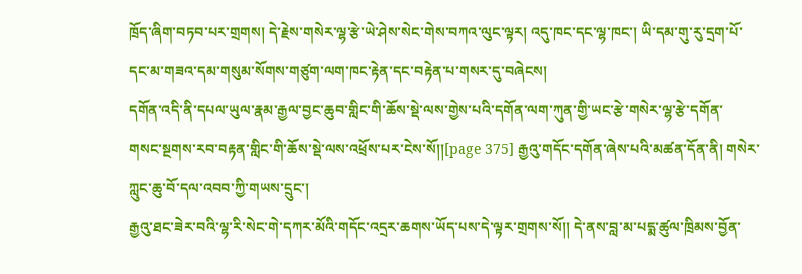ཁྲོད་ཞིག་བཏབ་པར་གྲགས། དེ་རྗེས་གསེར་ལྷ་རྩེ་ཡེ་ཤེས་སེང་གེས་བཀའ་ལུང་ལྟར། འདུ་ཁང་དང་ལྷ་ཁང་། ཡི་དམ་གུ་རུ་དྲག་པོ་དང་མ་གཟའ་དམ་གསུམ་སོགས་གཙུག་ལག་ཁང་རྟེན་དང་བརྟེན་པ་གསར་དུ་བཞེངས།
དགོན་འདི་ནི་དཔལ་ཡུལ་རྣམ་རྒྱལ་བྱང་ཆུབ་གླིང་གི་ཆོས་སྡེ་ལས་གྱེས་པའི་དགོན་ལག་ཀུན་གྱི་ཡང་རྩེ་གསེར་ལྷ་རྩེ་དགོན་གསང་སྔགས་རབ་བརྟན་གླིང་གི་ཆོས་སྡེ་ལས་འཕྲོས་པར་ངེས་སོ།།[page 375] རྒྱའུ་གདོང་དགོན་ཞེས་པའི་མཚན་དོན་ནི། གསེར་ཀླུང་ཆུ་བོ་དལ་འབབ་ཀྱི་གཡས་དྲུང་།
རྒྱའུ་ཐང་ཟེར་བའི་ལྷ་རི་སེང་གེ་དཀར་མོའི་གདོང་འདྲར་ཆགས་ཡོད་པས་དེ་ལྟར་གྲགས་སོ།། དེ་ནས་བླ་མ་པདྨ་ཚུལ་ཁྲིམས་བྱོན་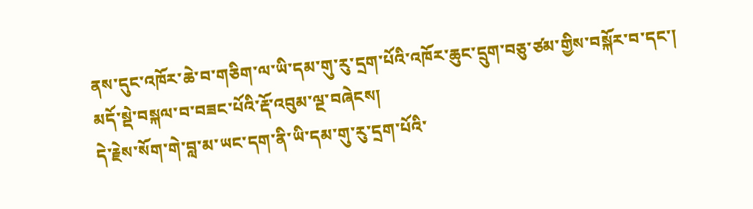ནས་དུང་འཁོར་ཆེ་བ་གཅིག་ལ་ཡི་དམ་གུ་རུ་དྲག་པོའི་འཁོར་ཆུང་དྲུག་བཅུ་ཙམ་གྱིས་བསྐོར་བ་དང་། མདོ་སྡེ་བསྐལ་བ་བཟང་པོའི་རྡོ་འབུམ་ལྔ་བཞེངས།
དེ་རྗེས་སོག་གེ་བླ་མ་ཡང་དག་ནི་ཡི་དམ་གུ་རུ་དྲག་པོའི་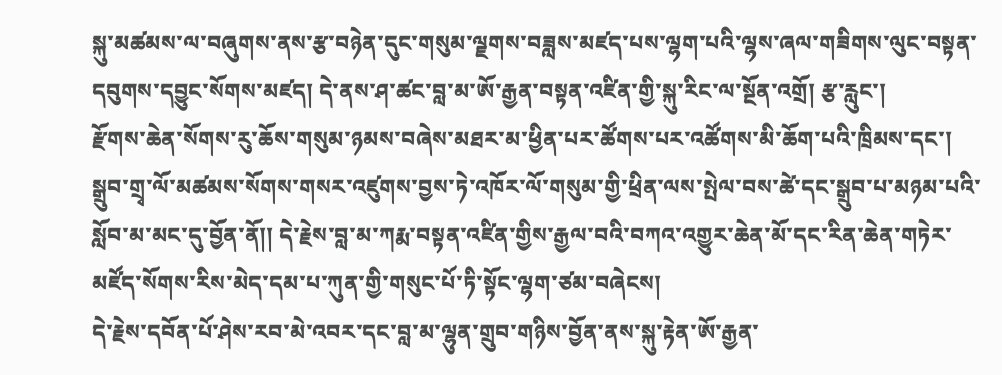སྐུ་མཚམས་ལ་བཞུགས་ནས་རྩ་བཉེན་དུང་གསུམ་ལྗགས་བཟླས་མཛད་པས་ལྷག་པའི་ལྷས་ཞལ་གཟིགས་ལུང་བསྟན་དབུགས་དབྱུང་སོགས་མཛད། དེ་ནས་ཤ་ཚང་བླ་མ་ཨོ་རྒྱན་བསྟན་འཛིན་གྱི་སྐུ་རིང་ལ་སྔོན་འགྲོ། རྩ་རླུང་།
རྫོགས་ཆེན་སོགས་རུ་ཆོས་གསུམ་ཉམས་བཞེས་མཐར་མ་ཕྱིན་པར་ཚོགས་པར་འཚོགས་མི་ཆོག་པའི་ཁྲིམས་དང་།
སྒྲུབ་གྲྭ་ལོ་མཚམས་སོགས་གསར་འཛུགས་བྱས་ཏེ་འཁོར་ལོ་གསུམ་གྱི་ཕྲིན་ལས་སྤེལ་བས་ཚེ་དང་སྒྲུབ་པ་མཉམ་པའི་སློབ་མ་མང་དུ་བྱོན་ནོ།། དེ་རྗེས་བླ་མ་ཀརྨ་བསྟན་འཛིན་གྱིས་རྒྱལ་བའི་བཀའ་འགྱུར་ཆེན་མོ་དང་རིན་ཆེན་གཏེར་མཛོད་སོགས་རིས་མེད་དམ་པ་ཀུན་གྱི་གསུང་པོ་ཏི་སྟོང་ལྷག་ཙམ་བཞེངས།
དེ་རྗེས་དབོན་པོ་ཤེས་རབ་མེ་འབར་དང་བླ་མ་ལྷུན་གྲུབ་གཉིས་བྱོན་ནས་སྐུ་རྟེན་ཨོ་རྒྱན་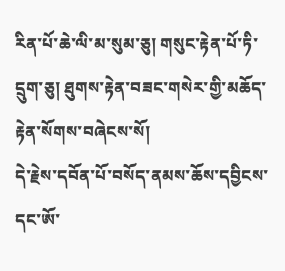རིན་པོ་ཆེ་ལི་མ་སུམ་ཅུ། གསུང་རྟེན་པོ་ཏི་དྲུག་ཅུ། ཐུགས་རྟེན་བཟང་གསེར་གྱི་མཆོད་རྟེན་སོགས་བཞེངས་སོ།
དེ་རྗེས་དབོན་པོ་བསོད་ནམས་ཆོས་དབྱིངས་དང་ཨོ་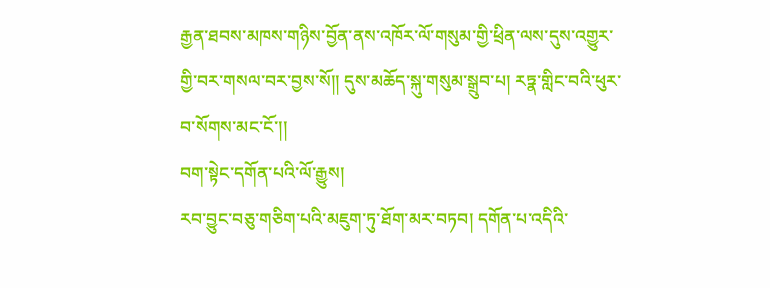རྒྱན་ཐབས་མཁས་གཉིས་བྱོན་ནས་འཁོར་ལོ་གསུམ་གྱི་ཕྲིན་ལས་དུས་འགྱུར་གྱི་བར་གསལ་བར་བྱས་སོ།། དུས་མཆོད་སྐུ་གསུམ་སྒྲུབ་པ། རཏྣ་གླིང་བའི་ཕུར་བ་སོགས་མང་ངོ་།།
བག་སྟེང་དགོན་པའི་ལོ་རྒྱུས།
རབ་བྱུང་བཅུ་གཅིག་པའི་མཇུག་ཏུ་ཐོག་མར་བཏབ། དགོན་པ་འདིའི་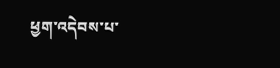ཕྱག་འདེབས་པ་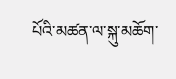པོའི་མཚན་ལ་སྐུ་མཆོག་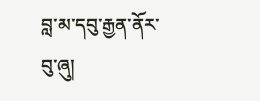བླ་མ་དབུ་རྒྱན་ནོར་བུ་ཞུ།